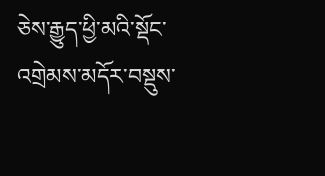ཅེས་རྒྱུད་ཕྱི་མའི་སྡོང་འགྲེམས་མདོར་བསྡུས་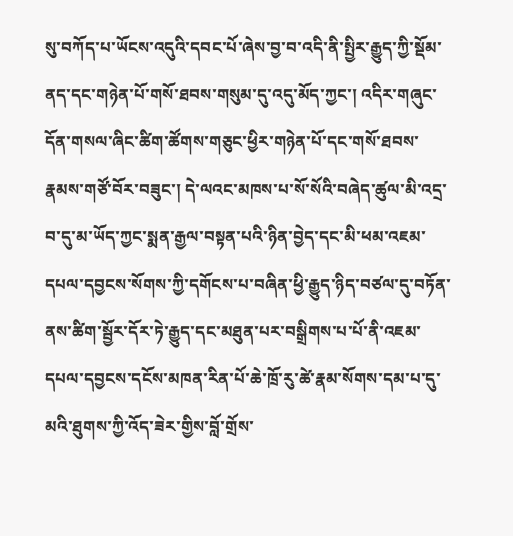སུ་བཀོད་པ་ཡོངས་འདུའི་དབང་པོ་ཞེས་བྱ་བ་འདི་ནི་སྤྱིར་རྒྱུད་ཀྱི་སྡོམ་ནད་དང་གཉེན་པོ་གསོ་ཐབས་གསུམ་དུ་འདུ་མོད་ཀྱང་། འདིར་གཞུང་དོན་གསལ་ཞིང་ཚིག་ཚོགས་གཅུང་ཕྱིར་གཉེན་པོ་དང་གསོ་ཐབས་རྣམས་གཙོ་བོར་བཟུང་། དེ་ལའང་མཁས་པ་སོ་སོའི་བཞེད་ཚུལ་མི་འདྲ་བ་དུ་མ་ཡོད་ཀྱང་སྨན་རྒྱལ་བསྟན་པའི་ཉིན་བྱེད་དང་མི་ཕམ་འཇམ་དཔལ་དབྱངས་སོགས་ཀྱི་དགོངས་པ་བཞིན་ཕྱི་རྒྱུད་ཉིད་བཙལ་དུ་བཏོན་ནས་ཚིག་སྦྱོར་དོར་ཏེ་རྒྱུད་དང་མཐུན་པར་བསྒྲིགས་པ་པོ་ནི་འཇམ་དཔལ་དབྱངས་དངོས་མཁན་རིན་པོ་ཆེ་ཁྲོ་རུ་ཚེ་རྣམ་སོགས་དམ་པ་དུ་མའི་ཐུགས་ཀྱི་འོད་ཟེར་གྱིས་བློ་གྲོས་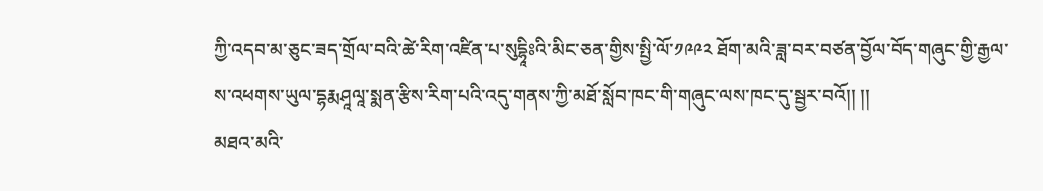ཀྱི་འདབ་མ་ཅུང་ཟད་གྲོལ་བའི་ཚེ་རིག་འཛིན་པ་སུདྷཱིཿའི་མིང་ཅན་གྱིས་སྤྱི་ལོ་༡༩༩༢ ཐོག་མའི་ཟླ་བར་བཙན་བྱོལ་བོད་གཞུང་གྱི་རྒྱལ་ས་འཕགས་ཡུལ་དྷརྨཤཱལཱ་སྨན་རྩིས་རིག་པའི་འདུ་གནས་ཀྱི་མཐོ་སློབ་ཁང་གི་གཞུང་ལས་ཁང་དུ་སྦྱར་བའོ།། །།
མཐའ་མའི་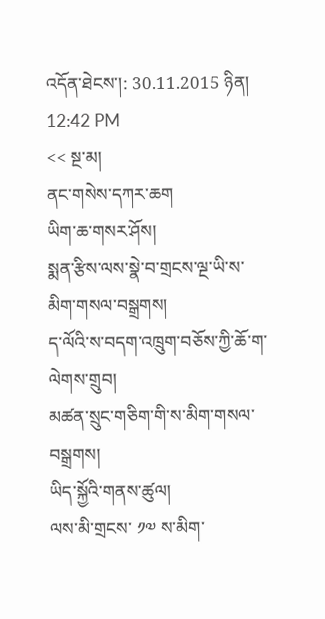འདོན་ཐེངས་།: 30.11.2015 ཉིན། 12:42 PM
<< སྔ་མ།
ནང་གསེས་དཀར་ཆག
ཡིག་ཆ་གསར་ཤོས།
སྨན་རྩིས་ལས་སྣེ་བ་གྲངས་ལྔ་ཡི་ས་མིག་གསལ་བསྒྲགས།
ད་ལོའི་ས་བདག་འཁྲུག་བཅོས་ཀྱི་ཆོ་ག་ལེགས་གྲུབ།
མཚན་སྲུང་གཅིག་གི་ས་མིག་གསལ་བསྒྲགས།
ཡིད་སྐྱོའི་གནས་ཚུལ།
ལས་མི་གྲངས་ ༡༧ ས་མིག་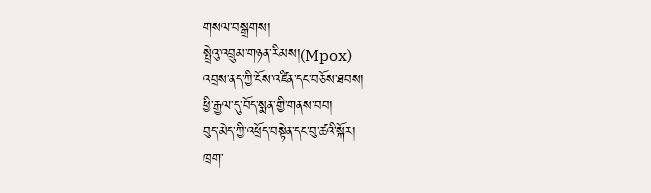གསལ་བསྒྲགས།
སྤྲེའུ་འབྲུམ་གཉན་རིམས།(Mpox)
འབྲས་ནད་ཀྱི་ངོས་འཛིན་དང་བཅོས་ཐབས།
ཕྱི་རྒྱལ་དུ་བོད་སྨན་གྱི་གནས་བབ།
བུད་མེད་ཀྱི་འཕྲོད་བསྟེན་དང་བུ་ཚའི་སྐོར།
ཁྲག་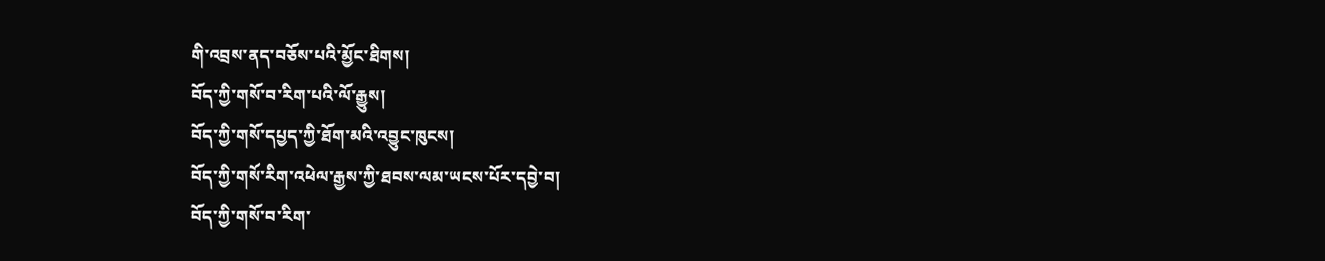གི་འབྲས་ནད་བཅོས་པའི་མྱོང་ཐིགས།
བོད་ཀྱི་གསོ་བ་རིག་པའི་ལོ་རྒྱུས།
བོད་ཀྱི་གསོ་དཔྱད་ཀྱི་ཐོག་མའི་འབྱུང་ཁུངས།
བོད་ཀྱི་གསོ་རིག་འཕེལ་རྒྱས་ཀྱི་ཐབས་ལམ་ཡངས་པོར་དབྱེ་བ།
བོད་ཀྱི་གསོ་བ་རིག་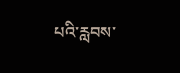པའི་རླབས་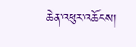ཆེན་འཕུར་འཆོངས།